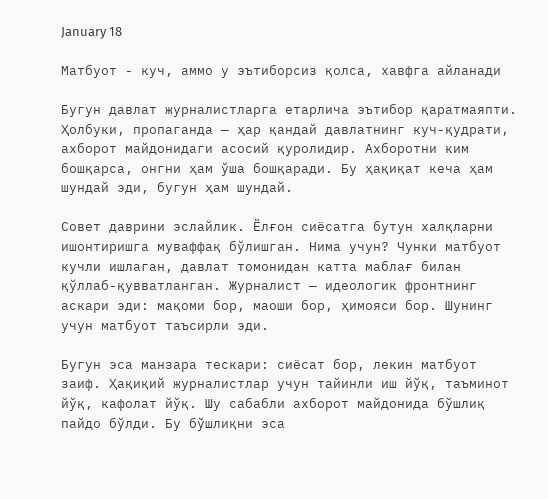January 18

Матбуот - куч, аммо у эътиборсиз қолса, хавфга айланади

Бугун давлат журналистларга етарлича эътибор қаратмаяпти. Ҳолбуки, пропаганда — ҳар қандай давлатнинг куч-қудрати, ахборот майдонидаги асосий қуролидир. Ахборотни ким бошқарса, онгни ҳам ўша бошқаради. Бу ҳақиқат кеча ҳам шундай эди, бугун ҳам шундай.

Совет даврини эслайлик. Ёлғон сиёсатга бутун халқларни ишонтиришга муваффақ бўлишган. Нима учун? Чунки матбуот кучли ишлаган, давлат томонидан катта маблағ билан қўллаб-қувватланган. Журналист — идеологик фронтнинг аскари эди: мақоми бор, маоши бор, ҳимояси бор. Шунинг учун матбуот таъсирли эди.

Бугун эса манзара тескари: сиёсат бор, лекин матбуот заиф. Ҳақиқий журналистлар учун тайинли иш йўқ, таъминот йўқ, кафолат йўқ. Шу сабабли ахборот майдонида бўшлиқ пайдо бўлди. Бу бўшлиқни эса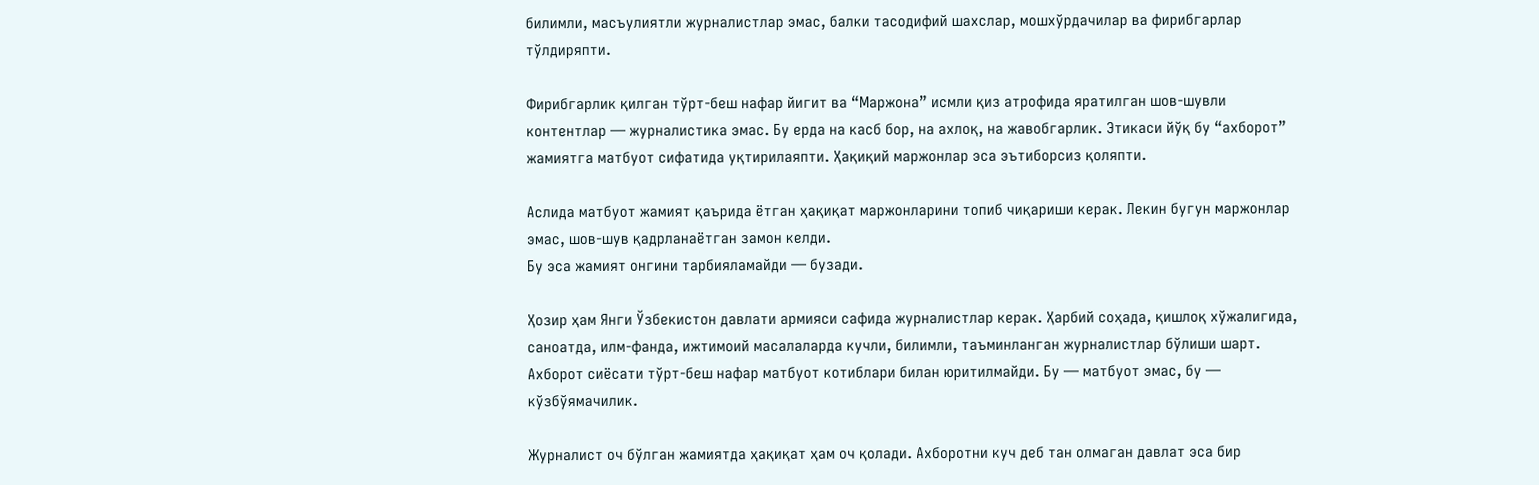билимли, масъулиятли журналистлар эмас, балки тасодифий шахслар, мошхўрдачилар ва фирибгарлар тўлдиряпти.

Фирибгарлик қилган тўрт-беш нафар йигит ва “Маржона” исмли қиз атрофида яратилган шов-шувли контентлар — журналистика эмас. Бу ерда на касб бор, на ахлоқ, на жавобгарлик. Этикаси йўқ бу “ахборот” жамиятга матбуот сифатида уқтирилаяпти. Ҳақиқий маржонлар эса эътиборсиз қоляпти.

Аслида матбуот жамият қаърида ётган ҳақиқат маржонларини топиб чиқариши керак. Лекин бугун маржонлар эмас, шов-шув қадрланаётган замон келди.
Бу эса жамият онгини тарбияламайди — бузади.

Ҳозир ҳам Янги Ўзбекистон давлати армияси сафида журналистлар керак. Ҳарбий соҳада, қишлоқ хўжалигида, саноатда, илм-фанда, ижтимоий масалаларда кучли, билимли, таъминланган журналистлар бўлиши шарт. Ахборот сиёсати тўрт-беш нафар матбуот котиблари билан юритилмайди. Бу — матбуот эмас, бу — кўзбўямачилик.

Журналист оч бўлган жамиятда ҳақиқат ҳам оч қолади. Ахборотни куч деб тан олмаган давлат эса бир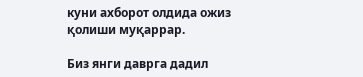куни ахборот олдида ожиз қолиши муқаррар.

Биз янги даврга дадил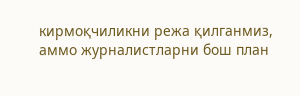кирмоқчиликни режа қилганмиз, аммо журналистларни бош план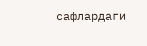сафлардаги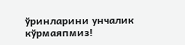ўринларини унчалик кўрмаяпмиз!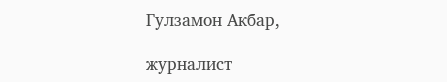Гулзамон Акбар,

журналист